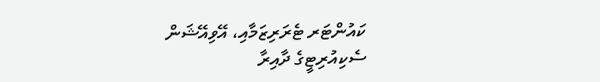ކައުންޓަރ ޓެރަރިޒަމާއި، އޭވިއޭޝަން ސެކިއުރިޓީގެ ދާއިރާ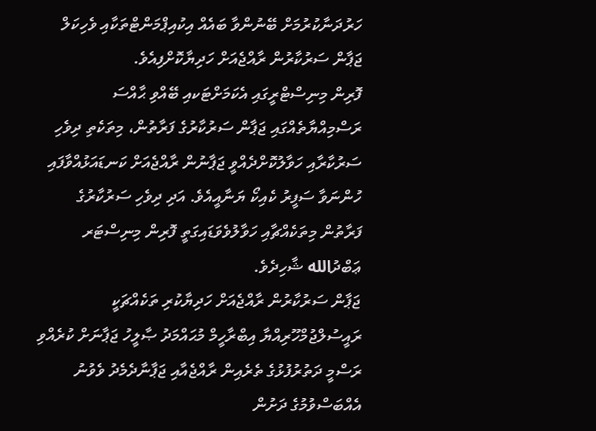ހަރުދަނާކުރުމަށް ބޭނުންވާ ބައެއް އިކުއިޕްމަންޓްތަކާއި ވެހިކަލް ޖަޕާން ސަރުކާރުން ރާއްޖެއަށް ހަދިޔާކޮށްފިއެވެ.
ފޮރިން މިނިސްޓްރީގައި އެކަމަށްޓަކއި ބޭއްވި ޙާއްސަ ރަސްމިއްޔާތެއްގައި ޖަޕާން ސަރުކާރުގެ ފަރާތުން، މިތަކެތި ދިވެހި ސަރުކާރާއި ހަވާލުކޮށްދެއްވީ ޖަޕާނުން ރާއްޖެއަށް ކަނޑައަޅުއްވާފައި ހުންނަވާ ސަފީރު ކެއިކޯ ޔަނާއީއެވެ. އަދި ދިވެހި ސަރުކާރުގެ ފަރާތުން މިތަކެއްޗާއި ހަވާލުވެވަޑައިގަތީ ފޮރިން މިނިސްޓަރ ޢަބްދުالله ޝާހިދެވެ.
ޖަޕާން ސަރުކާރުން ރާއްޖެއަށް ހަދިޔާކުރި ތަކެއްޗަކީ ރައީސުލްޖުމްހޫރިއްޔާ އިބްރާހީމް މުޙައްމަދު ޞާލީހު ޖަޕާނަށް ކުރެއްވި ރަސްމީ ދަތުރުފުޅުގެ ތެރެއިން ރާއްޖެއާއި ޖަޕާނާދެމެދު ވެވުނު އެއްބަސްވުމުގެ ދަށުން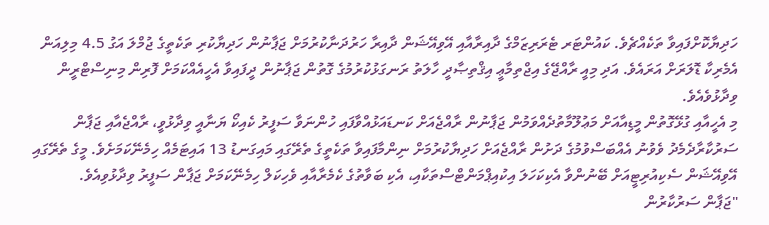ހަދިޔާކޮށްފައިވާ ތަކެއްޗެވެ. ކައުންޓަރ ޓެރަރިޒަމްގެ ދާއިރާއާއި އޭވިއޭޝަން ދާއިރާ ހަރުދަނާކުރުމަށް ޖަޕާނުން ހަދިޔާކުރި ތަކެތީގެ ޖުމްލަ އަގު 4.5 މިލިއަން އެމެރިކާ ޑޮލަރަށް އަރައެވެ. އަދި މިއީ ރާއްޖޭގެ އިޖްތިމާޢީ އިޤްތިޞާދީ ހާލަތު ރަނގަޅުކުރުމުގެ ގޮތުން ޖަޕާނުން ދީފައިވާ އެހީއެއްކަމަށް ފޮރިން މިނިސްޓްރީން ވިދާޅުވެއެވެ.
މި އެހީއާއި ގުޅޭގޮތުން މީޑިއާއަށް މަޢުލޫމާތުދެއްވަމުން ޖަޕާނުން ރާއްޖެއަށް ކަނޑައަޅުއްވާފައި ހުންނަވާ ސަފީރު ކެއިކޯ ޔަނާއީ ވިދާޅުވީ، ރާއްޖެއާއި ޖަޕާން ސަރުކާރާދެމެދު ވެވުނު އެއްބަސްވުމުގެ ދަށުން ރާއްޖެއަށް ހަދިޔާކުރުމަށް ނިންމާފައިވާ ތަކެތީގެ ތެރޭގައި މައިގަނޑު 13 އައިޓަމެއް ހިމެނޭކަމަށެވެ. މީގެ ތެރޭގައި އޭވިއޭޝަން ސެކިއުރިޓީއަށް ބޭނުންވާ އެކިކަހަލަ އިކުއިޕްމަންޓްސްތަކާއި، އެކި ބަވާތުގެ ކެމެރާއާއި ވެހިކަލް ހިމެނޭކަމަށް ޖަޕާން ސަފީރު ވިދާޅުވިއެވެ.
"ޖަޕާން ސަރުކާރުން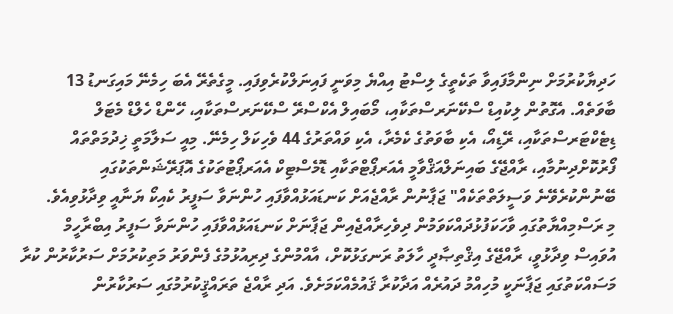ހަދިޔާކުރުމަށް ނިންމާފައިވާ ތަކެތީގެ ލިސްޓު އިއްޔެ މިވަނީ ފައިނަލްކުރެވިފައި. މީގެތެރޭ އެބަ ހިމެނޭ މައިގަނޑު 13 ބާވަތެއް. އެގޮތުން ލިކުއިޑް ސްކޭނަރސްތަކާއި، މޯބައިލް އެކްސްރޭ ސްކޭނަރސްތަކާއި، ހޭންޑް ހެލްޑް މެޓަލް ޑިޓެކްޓަރސްތަކާއި، ރޭޑިއޯ، އެކި ބާވަތުގެ ކެމެރާ، އެކި ވައްތަރުގެ 44 ވެހިކަލް ހިމެނޭ. މިއީ ސަލާމަތީ ޚިދުމަތްތައް ފޯރުކޮށްދިނުމާއި، ރާއްޖޭގެ ބައިނަލްއަޤްވާމީ އެއަރޕޯޓްތަކާއި ޑޮމެސްޓިކް އެއަރޕޯޓުތަކުގެ އޮޕަރޭޝަންތަކުގައި ބޭނުންކުރެވޭނެ ވަސީލަތްތަކެއް" ޖަޕާނުން ރާއްޖެއަށް ކަނޑައަޅުއްވާފައި ހުންނަވާ ސަފީރު ކެއިކޯ ޔަނާއީ ވިދާޅުވިއެވެ.
މި ރަސްމިއްޔާތުގައި ވާހަކަފުޅުދައްކަވަމުން ދިވެހިރާއްޖެއިން ޖަޕާނަށް ކަނޑައަޅުއްވާފައި ހުންނަވާ ސަފީރު އިބްރާހީމް އުވައިސް ވިދާޅުވީ، ރާއްޖޭގެ އިޤްތިޞާދީ ހާލަތު ރަނގަޅުކޮށް، އާއްމުންގެ ދިރިއުޅުމުގެ ފެންވަރު މަތިކުރުމަށް ސަރުކާރުން ކުރާ މަސައްކަތުގައި ޖަޕާނަކީ މުހިއްމު ދައުރެއް އަދާކުރާ ޤައުމެއްކަމަށެވެ. އަދި ރާއްޖެ ތަރައްޤީކުރުމުގައި ސަރުކާރުން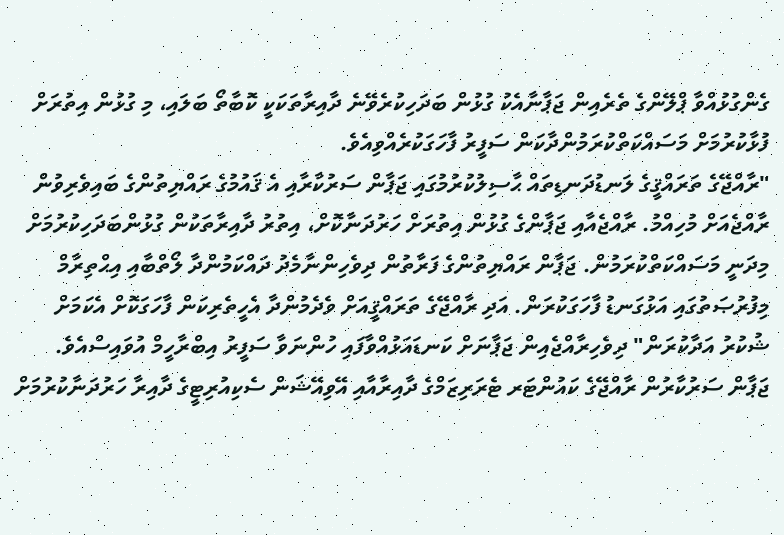ގެންގުޅުއްވާ ޕްލޭންގެ ތެރެއިން ޖަޕާނާއެކު ގުޅުން ބަދަހިކުރެވޭނެ ދާއިރާތަކަކީ ކޮބާތޯ ބަލައި، މި ގުޅުން އިތުރަށް ފުޅާކުރުމަށް މަސައްކަތްކުރަމުންދާކަން ސަފީރު ފާހަގަކުރެއްވިއެވެ.
"ރާއްޖޭގެ ތަރައްޤީގެ ލަނޑުދަނޑިތައް ޙާސިލުކުރުމުގައި ޖަޕާން ސަރުކާރާއި އެ ޤައުމުގެ ރައްޔިތުންގެ ބައިވެރިވުން ރާއްޖެއަށް މުހިއްމު. ރާއްޖެއާއި ޖަޕާންގެ ގުޅުން އިތުރަށް ހަރުދަނާކޮށް، އިތުރު ދާއިރާތަކުން ގުޅުންބަދަހިކުރުމަށް މިދަނީ މަސައްކަތްކުރަމުން. ޖަޕާން ރައްޔިތުންގެ ފަރާތުން ދިވެހިންނާމެދު ދައްކަމުންދާ ލޯތްބާއި އިޙްތިރާމް މިފުރުޞަތުގައި އަޅުގަނޑު ފާހަގަކުރަން. އަދި ރާއްޖޭގެ ތަރައްޤީއަށް ވެދެމުންދާ އެހީތެރިކަން ފާހަގަކޮށް އެކަމަށް ޝުކުރު އަދާކުރަން" ދިވެހިރާއްޖެއިން ޖަޕާނަށް ކަނޑައަޅުއްވާފައި ހުންނަވާ ސަފީރު އިބްރާހީމް އުވައިސްއެވެ.
ޖަޕާން ސަރުކާރުން ރާއްޖޭގެ ކައުންޓަރ ޓެރަރިޒަމްގެ ދާއިރާއާއި އޭވިއޭޝަން ސެކިއުރިޓީގެ ދާއިރާ ހަރުދަނާކުރުމަށް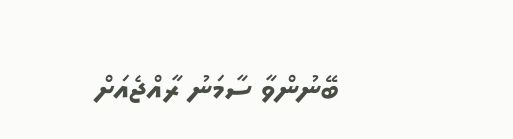ބޭނުންވާ ސާމަނު ރާއްޖެއަށް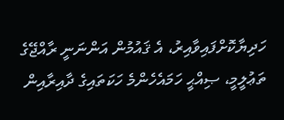ހަދިޔާކޮށްފައިވާއިރު، އެ ޤައުމުން އަންނަނީ ރާއްޖޭގެ ތަޢުލީމީ، ޞިއްޙީ ހަމައެހެންމެ ހަކަތައިގެ ދާއިރާއިން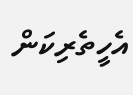އެހީތެރިކަން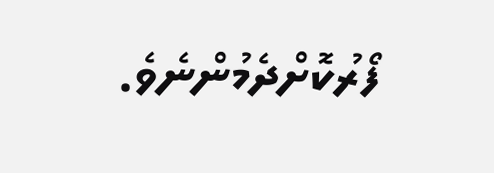ފޯރުކޮށްދެމުންނެވެ.